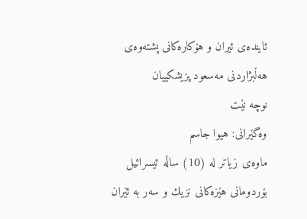ئایندەی ئیران و هۆكارەكانی پشتەوەی هەڵبژاردنی مەسعود پزیشكییان
نوچە نێت
وەگێرانى: هیوا جاسم
ماوەی زیاتر لە (10) ساڵە ئیسرائیل بۆردومانی هێزەكانی نزیك و سەر بە ئێران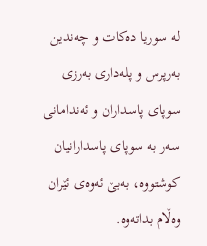لە سوریا دەکات و چەندین بەرپرس و پلەداری بەرزی سوپای پاسداران و ئەندامانی سەر بە سوپای پاسدارانیان کوشتووە، بەبێ ئەوەی ئێران وەڵام بداتەوە.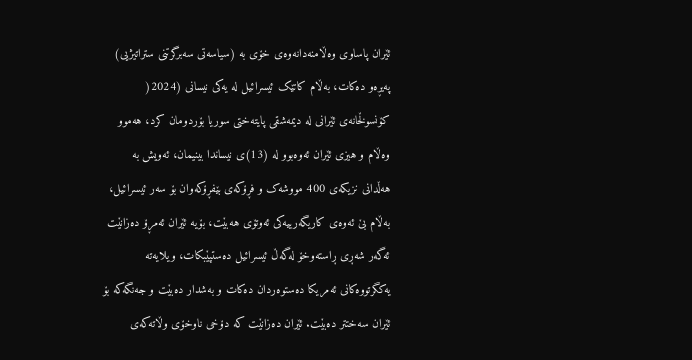ئێران پاساوی وەڵامنەدانەوەی خۆی بە (سیاسەتی سەبرگرتنی ستراتیژیی) پەیڕەو دەکات، بەڵام کاتێک ئیسرائیل لە یەکی نیسانی (2024( کۆنسوڵخانەی ئێرانی لە دیمەشقی پایتەختی سوریا بۆردومان کرد، هەموو وەڵام و هیزی ئێران ئەوەبوو لە (13)ى نیساندا بینیمان، ئەویش بە هەڵدانی نزیکەی 400 مووشەک و فڕۆکەی بێفڕۆکەوان بۆ سەر ئیسرائیل، بەڵام بێ ئەوەی كاریگەرییەكی ئەوتۆی هەبێت، بۆیە ئێران ئەمڕۆ دەزانێت ئەگەر شەڕی ڕاستەوخۆ لەگەڵ ئیسرائیل دەستپێبکات، ویلایەتە یەکگرتووەکانی ئەمریکا دەستوەردان دەکات و بەشدار دەبێت و جەنگەكە بۆ ئێران سەختتر دەبێت. ئێران دەزانێت کە دۆخی ناوخۆی وڵاتەکەی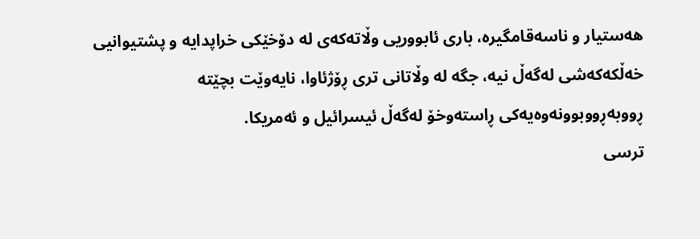هەستیار و ناسەقامگیرە، باری ئابووریی وڵاتەكەی لە دۆخێكی خراپدایە و پشتیوانیی خەڵكەكەشی لەگەڵ نیە، جگە لە وڵاتانی تری ڕۆژئاوا، نایەوێت بچێتە ڕووبەڕووبوونەوەیەکی ڕاستەوخۆ لەگەڵ ئیسرائیل و ئەمریکا.
ترسی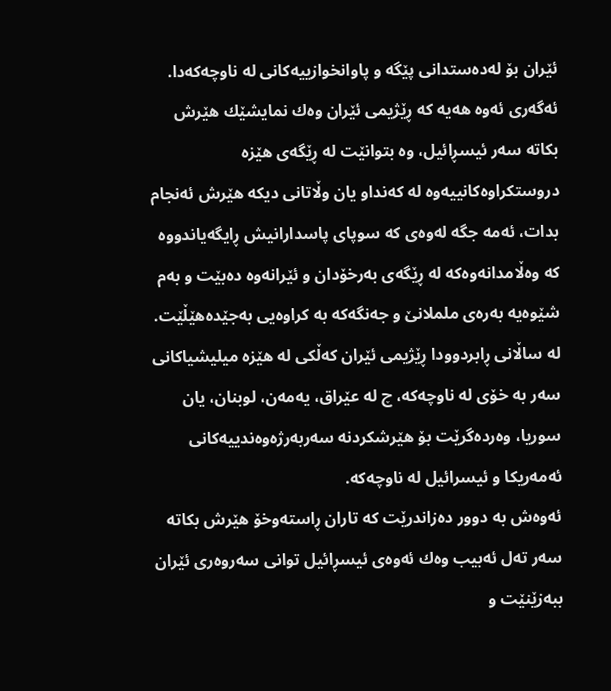ئێران بۆ لەدەستدانی پێگە و پاوانخوازییەكانی لە ناوچەکەدا.
ئەگەری ئەوە هەیە کە ڕێژیمی ئێران وەك نمایشێك هێرش بكاتە سەر ئیسڕائیل، وە بتوانێت لە ڕێگەی هێزە دروستكراوەكانییەوە لە کەنداو یان وڵاتانی دیکە هێرش ئەنجام بدات، ئەمە جگە لەوەی کە سوپای پاسدارانیش ڕایگەیاندووە کە وەڵامدانەوەکە لە ڕێگەی بەرخۆدان و ئێرانەوە دەبێت و بەم شێوەیە بەرەی ململانێ و جەنگەكە بە كراوەیی بەجێدەهێڵێت.
لە ساڵانی ڕابردوودا ڕێژیمی ئێران كەڵكی لە هێزە میلیشیاكانی سەر بە خۆی لە ناوچەکە، چ لە عێراق، یەمەن، لوبنان، یان سوریا، وەردەگرێت بۆ هێرشكردنە سەربەرژەوەندییەكانی ئەمەریكا و ئیسرائیل لە ناوچەكە.
ئەوەش بە دوور دەزاندرێت کە تاران ڕاستەوخۆ هێرش بکاتە سەر تەل ئەبیب وەك ئەوەی ئیسڕائیل توانی سەروەری ئێران ببەزێنێت و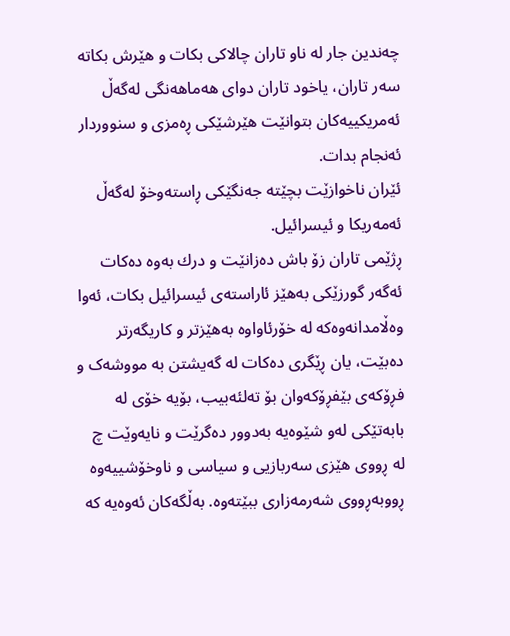چەندین جار لە ناو تاران چالاكی بكات و هێرش بكاتە سەر تاران، یاخود تاران دوای هەماهەنگی لەگەڵ ئەمریکییەکان بتوانێت هێرشێکی ڕەمزی و سنووردار ئەنجام بدات.
ئێران ناخوازێت بچێتە جەنگێكی ڕاستەوخۆ لەگەڵ ئەمەریکا و ئیسرائیل.
ڕژێمی تاران زۆ باش دەزانێت و درك بەوە دەكات ئەگەر گورزێکی بەهێز ئاراستەی ئیسرائیل بکات، ئەوا وەڵامدانەوەکە لە خۆرئاواوە بەهێزتر و كاریگەرتر دەبێت، یان ڕێگری دەکات لە گەیشتن بە مووشەک و فڕۆکەی بێفڕۆکەوان بۆ تەلئەبیب، بۆیە خۆی لە بابەتێکی لەو شێوەیە بەدوور دەگرێت و نایەوێت چ لە ڕووی هێزی سەربازیی و سیاسی و ناوخۆشییەوە ڕووبەڕووی شەرمەزاری ببێتەوە. بەڵگەکان ئەوەیە کە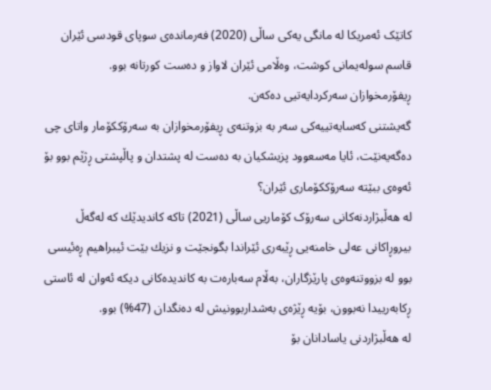کاتێک ئەمریکا لە مانگی یەکی ساڵی (2020) فەرماندەی سوپای قودسی ئێران قاسم سولەیمانی کوشت، وەڵامی ئێران لاواز و دەست كورتانە بوو.
ڕیفۆرمخوازان سەركردایەتیی دەكەن.
گەیشتنی كەسایەتییەكی سەر بە بزوتنەی ڕیفۆرمخوازان بە سەرۆككۆمار واتای چی دەگەیەنێت، ئایا مەسعوود پزیشكیان بە دەست لە پشتدان و پاڵپشتی ڕژێم بوو بۆ ئەوەی ببێتە سەرۆککۆماری ئێران؟
لە هەڵبژاردنەکانی سەرۆک کۆماریی ساڵی (2021) تاكە كاندیدێك كە لەگەڵ بیروڕاکانی عەلی خامنەیی ڕێبەری ئێراندا بگونجێت و نزیك بێت ئیبراهیم ڕەئیسی بوو لە بزووتنەوەی پارێزگاران، بەڵام سەبارەت بە کاندیدەکانی دیکە ئەوان لە ئاستی ڕکابەرییدا نەبوون، بۆیە ڕێژەی بەشداربوونیش لە دەنگدان (47%) بوو.
لە هەڵبژاردنی یاسادانان بۆ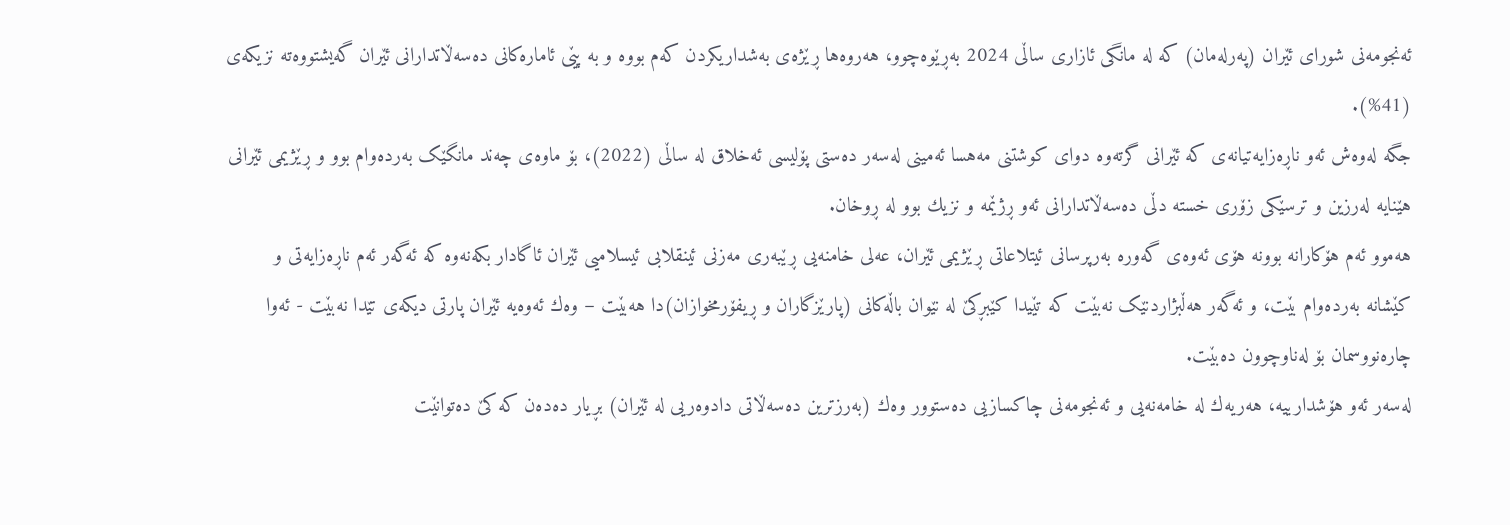ئەنجومەنی شورای ئێران (پەرلەمان) کە لە مانگی ئازاری ساڵی 2024 بەڕێوەچوو، هەروەها ڕێژەی بەشداریکردن کەم بووە و بە پێی ئامارەکانی دەسەڵاتدارانی ئێران گەیشتووەتە نزیکەی (41%).
جگە لەوەش ئەو ناڕەزایەتیانەی کە ئێرانی گرتەوە دوای کوشتنی مەهسا ئەمینی لەسەر دەستی پۆلیسی ئەخلاق لە ساڵی (2022)، بۆ ماوەی چەند مانگێک بەردەوام بوو و ڕێژیمی ئێرانی هێنایە لەرزین و ترسێكی زۆری خستە دڵی دەسەڵاتدارانی ئەو ڕژێمە و نزیك بوو لە ڕوخان.
هەموو ئەم هۆکارانە بوونە هۆی ئەوەی گەورە بەرپرسانی ئیتلاعاتی ڕێژیمی ئێران، عەلی خامنەیی ڕێبەری مەزنی ئینقلابی ئیسلامیی ئێران ئاگادار بکەنەوە کە ئەگەر ئەم ناڕەزایەتی و كێشانە بەردەوام بێت، و ئەگەر هەڵبژاردنێک نەبێت کە تێیدا کێبڕکێ لە نێوان باڵەکانی (پارێزگاران و ڕیفۆرمخوازان)دا هەبێت – وەك ئەوەیە ئێران پارتی دیكەی تێدا نەبێت - ئەوا چارەنووسمان بۆ لەناوچوون دەبێت.
لەسەر ئەو هۆشدارییە، هەریەك لە خامەنەیی و ئەنجومەنی چاكسازیی دەستوور وەك (بەرزترین دەسەڵاتی دادوەریی لە ئێران) بڕیار دەدەن كە كێ دەتوانێت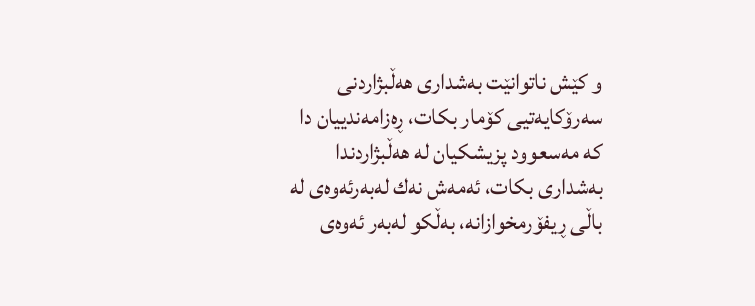و كێش ناتوانێت بەشداری هەڵبژاردنی سەرۆكایەتیی كۆمار بكات، ڕەزامەندییان دا كە مەسعوود پزیشكیان لە هەڵبژاردندا بەشداری بكات، ئەمەش نەك لەبەرئەوەی لە باڵی ڕیفۆرمخوازانە، بەڵكو لەبەر ئەوەی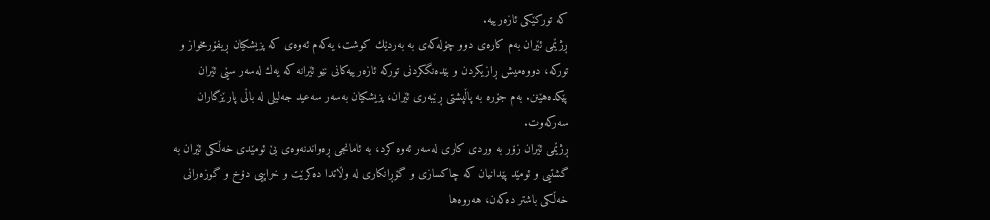كە توركێكی ئازەرییە.
ڕژێمی ئێران بەم كارەی دوو چۆلەكەی بە بەردێك كوشت، یەكەم ئەوەی كە پزیشكیان ڕیفۆرمخواز و توركە، دووەمیش ڕازیكردن و بێدەنگكردنی توركە ئازەرییەكانی نێو ئێرانە كە یەك لەسەر سێی ئێران پێكدەهێنن. بەم جۆرە بە پاڵپشتی ڕێبەری ئێران، پزیشكیان بەسەر سەعید جەلیلی لە باڵی پارێزگاران سەركەوت.
ڕژێمی ئێران زۆر بە وردی كاری لەسەر ئەوە كرد، بە ئامانجی ڕەواندنەوەی بێ ئومێدی خەڵكی ئێران بە گشتیی و ئومێد پێدانیان كە چاكسازی و گۆڕانكاری لە وڵاتدا دەكرێت و خراپیی دۆخ و گوزەرانی خەڵكی باشتر دەكەن، هەروەها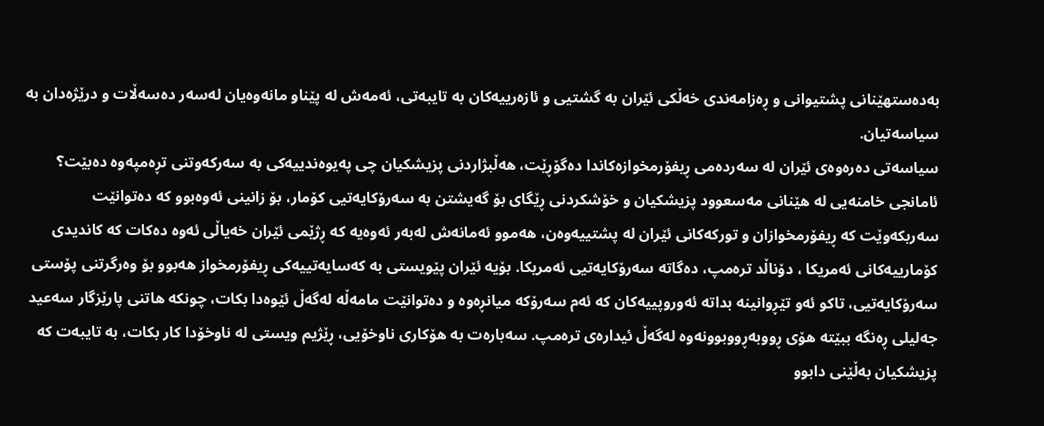بەدەستهێنانی پشتیوانی و ڕەزامەندی خەڵكی ئێران بە گشتیی و ئازەرییەكان بە تایبەتی، ئەمەش لە پێناو مانەوەیان لەسەر دەسەڵات و درێژەدان بە سیاسەتیان.
سیاسەتی دەرەوەی ئێران لە سەردەمی ڕیفۆرمخوازەكاندا دەگۆڕێت، هەڵبژاردنی پزیشكیان چی پەیوەندییەكی بە سەركەوتنی تڕەمپەوە دەبێت؟
ئامانجی خامنەیی لە هێنانی مەسعوود پزیشکیان و خۆشکردنی ڕێگای بۆ گەیشتن بە سەرۆکایەتیی کۆمار، بۆ زانینی ئەوەبوو کە دەتوانێت سەربکەوێت كە ڕیفۆرمخوازان و تورکەكانی ئێران لە پشتییەوەن، هەموو ئەمانەش لەبەر ئەوەیە کە ڕژێمی ئێران خەیاڵی ئەوە دەکات کە کاندیدی کۆمارییەکانی ئەمریکا ، دۆناڵد ترەمپ، دەگاتە سەرۆکایەتیی ئەمریکا. بۆیە ئێران پێویستی بە کەسایەتییەکی ڕیفۆرمخواز هەبوو بۆ وەرگرتنی پۆستی سەرۆکایەتیی، تاكو ئەو تێڕوانینە بداتە ئەوروپییەکان کە ئەم سەرۆکە میانڕەوە و دەتوانێت مامەڵە لەگەڵ ئێوەدا بکات، چونکە هاتنی پارێزگار سەعید جەلیلی ڕەنگە ببێتە هۆی ڕووبەڕووبوونەوە لەگەڵ ئیدارەی ترەمپ. سەبارەت بە هۆکاری ناوخۆیی، ڕێژیم ویستی لە ناوخۆدا کار بکات، بە تایبەت کە پزیشكیان بەڵێنی دابوو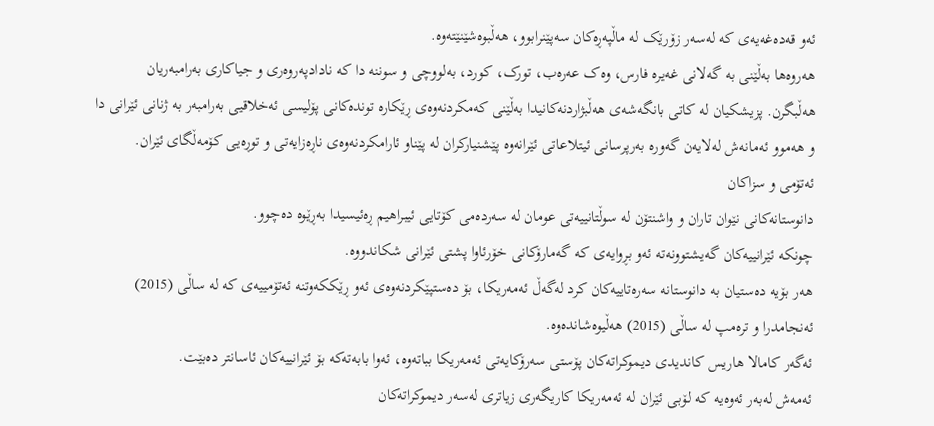ئەو قەدەغەیەی کە لەسەر زۆرێک لە ماڵپەڕەکان سەپێنرابوو، هەڵبوەشێنێتەوە.
هەروەها بەڵێنی بە گەلانی غەیرە فارس، وەک عەرەب، تورک، کورد، بەلووچی و سوننە دا کە نادادپەروەری و جیاکاری بەرامبەریان هەڵبگرن. پزیشکیان لە کاتی بانگەشەی هەڵبژاردنەکانیدا بەڵێنی کەمکردنەوەی ڕێكارە توندەكانی پۆلیسی ئەخلاقیی بەرامبەر بە ژنانی ئێرانی دا و هەموو ئەمانەش لەلایەن گەورە بەرپرسانی ئیتلاعاتی ئێرانەوە پێشنیارکران لە پێناو ئارامكردنەوەی ناڕەزایەتی و توڕەیی کۆمەڵگای ئێران.
ئەتۆمی و سزاکان
دانوستانەکانی نێوان تاران و واشنتۆن لە سوڵتانییەتی عومان لە سەردەمی کۆتایی ئیبراهیم ڕەئیسیدا بەڕێوە دەچوو.
چونكە ئێرانییەکان گەیشتوونەتە ئەو بڕوایەی کە گەمارۆکانی خۆرئاوا پشتی ئێرانی شکاندووە.
هەر بۆیە دەستیان بە دانوستانە سەرەتاییەکان كرد لەگەڵ ئەمەریکا، بۆ دەستپێکردنەوەی ئەو ڕێککەوتنە ئەتۆمییەی کە لە ساڵی (2015) ئەنجامدرا و ترەمپ لە ساڵی (2015) هەڵیوەشاندەوە.
ئەگەر کامالا هاریس کاندیدی دیموکراتەکان پۆستی سەرۆکایەتی ئەمەریکا بباتەوە، ئەوا بابەتەکە بۆ ئێرانییەکان ئاسانتر دەبێت.
ئەمەش لەبەر ئەوەیە کە لۆبی ئێران لە ئەمەریکا کاریگەری زیاتری لەسەر دیموکراتەکان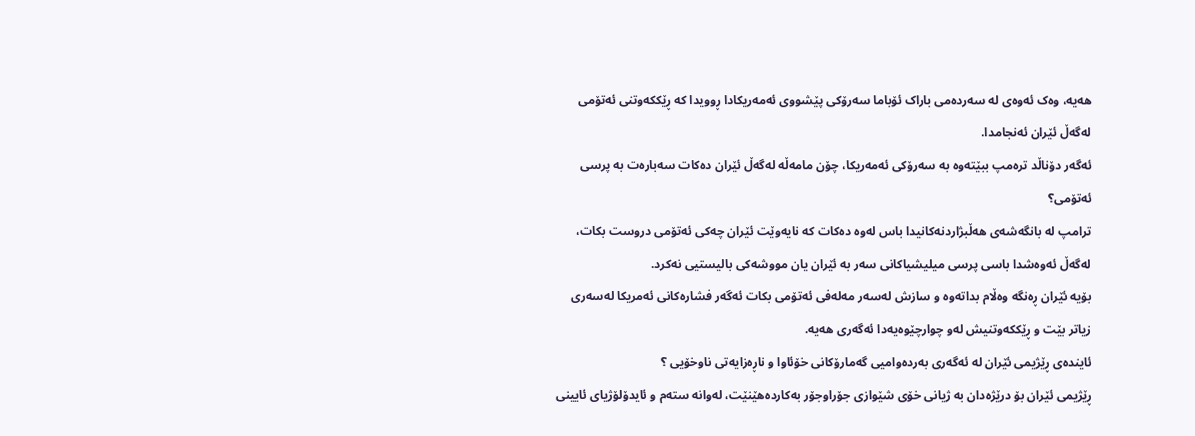هەیە، وەک ئەوەی لە سەردەمی باراک ئۆباما سەرۆکی پێشووی ئەمەریکادا ڕوویدا کە ڕێککەوتنی ئەتۆمی لەگەڵ ئێران ئەنجامدا.
ئەگەر دۆناڵد ترەمپ ببێتەوە بە سەرۆكی ئەمەریكا، چۆن مامەڵە لەگەڵ ئێران دەکات سەبارەت بە پرسی ئەتۆمی؟
ترامپ لە بانگەشەی هەڵبژاردنەکانیدا باس لەوە دەکات کە نایەوێت ئێران چەکی ئەتۆمی دروست بکات، لەگەڵ ئەوەشدا باسی پرسی میلیشیاکانی سەر بە ئێران یان مووشەکی بالیستیی نەكرد.
بۆیە ئێران ڕەنگە وەڵام بداتەوە و سازش لەسەر مەلەفی ئەتۆمی بکات ئەگەر فشارەکانی ئەمریکا لەسەری زیاتر بێت و ڕێککەوتنیش لەو چوارچێوەیەدا ئەگەری هەیە.
ئایندەی ڕێژیمی ئێران لە ئەگەری بەردەوامیی گەمارۆکانی خۆئاوا و ناڕەزایەتی ناوخۆیی ؟
ڕێژیمی ئێران بۆ درێژەدان بە ژیانی خۆی شێوازی جۆراوجۆر بەکاردەهێنێت، لەوانە ستەم و ئایدۆلۆژیای ئایینی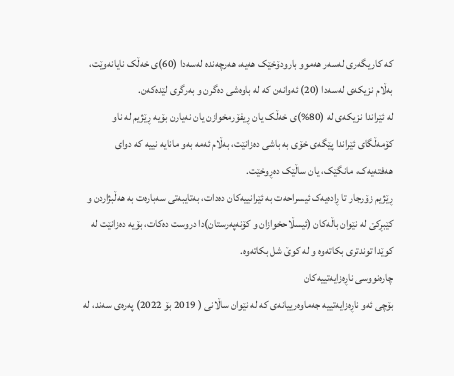کە کاریگەری لەسەر هەموو بارودۆخێک هەیە، هەرچەندە لەسەدا (60)ى خەڵک نایانەوێت، بەڵام نزیکەی لەسەدا (20) ئەوانەن کە لە باوەشی دەگرن و بەرگری لێدەکەن.
لە ئێراندا نزیکەی لە (80%)ی خەڵک یان ڕیفۆرمخوازن یان نەیارن بۆیە ڕێژیم لە ناو کۆمەڵگای ئێراندا پێگەی خۆی بە باشی دەزانێت، بەڵام ئەمە بەو مانایە نییە کە دوای هەفتەیەک، مانگێک، یان ساڵێک دەڕوخێت.
ڕێژیم زۆرجار تا ڕادەیەک ئیسراحەت بە ئێرانییەکان دەدات، بەتایبەتی سەبارەت بە هەڵبژاردن و کێبڕکێ لە نێوان باڵەکان (ئیسڵاحخوازان و کۆنەپەرستان)دا دروست دەکات، بۆیە دەزانێت لە کوێدا توندتری بکاتەوە و لە کوێ شل بکاتەوە.
چارەنووسی ناڕەزایەتییەکان
بۆچی ئەو ناڕەزایەتییە جەماوەرییانەی کە لە نێوان ساڵانی ( 2019 بۆ 2022) پەرەی سەند، لە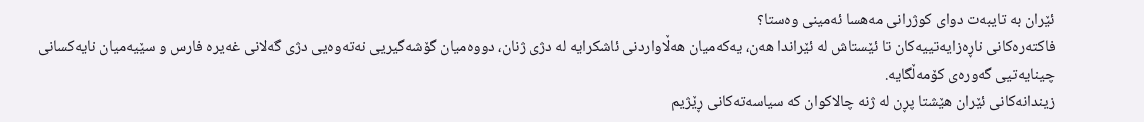ئێران بە تایبەت دوای کوژرانی مەهسا ئەمینی وەستا؟
فاکتەرەکانی ناڕەزایەتییەکان تا ئێستاش لە ئێراندا هەن، یەکەمیان هەڵاواردنی ئاشکرایە لە دژی ژنان، دووەمیان گۆشەگیریی نەتەوەیی دژی گەلانی غەیرە فارس و سێیەمیان نایەکسانی چینایەتیی گەورەی کۆمەڵگایە.
زیندانەکانی ئێران هێشتا پڕن لە ژنە چالاکوان کە سیاسەتەکانی ڕێژیم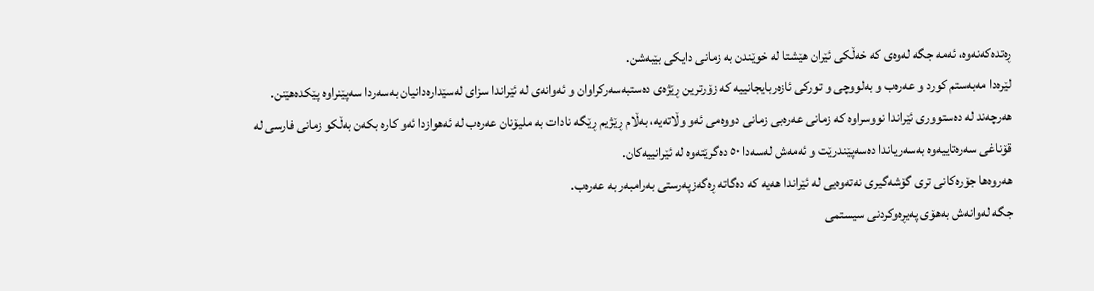ڕەتدەکەنەوە، ئەمە جگە لەوەی کە خەڵکی ئێران هێشتا لە خوێندن بە زمانی دایکی بێبەشن.
لێرەدا مەبەستم کورد و عەرەب و بەلووچی و تورکی ئازەربایجانییە کە زۆرترین ڕێژەی دەستبەسەرکراوان و ئەوانەی لە ئێراندا سزای لەسێدارەدانیان بەسەردا سەپێنراوە پێکدەهێنن.
هەرچەند لە دەستووری ئێراندا نووسراوە کە زمانی عەرەبی زمانی دووەمی ئەو وڵاتەیە، بەڵام ڕێژیم ڕێگە نادات بە ملیۆنان عەرەب لە ئەهوازدا ئەو کارە بکەن بەڵکو زمانی فارسی لە قۆناغی سەرەتاییەوە بەسەریاندا دەسەپێندرێت و ئەمەش لەسەدا ٥٠ دەگرێتەوە لە ئێرانییەکان.
هەروەها جۆرەکانی تری گۆشەگیری نەتەوەیی لە ئێراندا هەیە کە دەگاتە ڕەگەزپەرستی بەرامبەر بە عەرەب.
جگە لەوانەش بەهۆی پەیڕەوكردنی سیستمی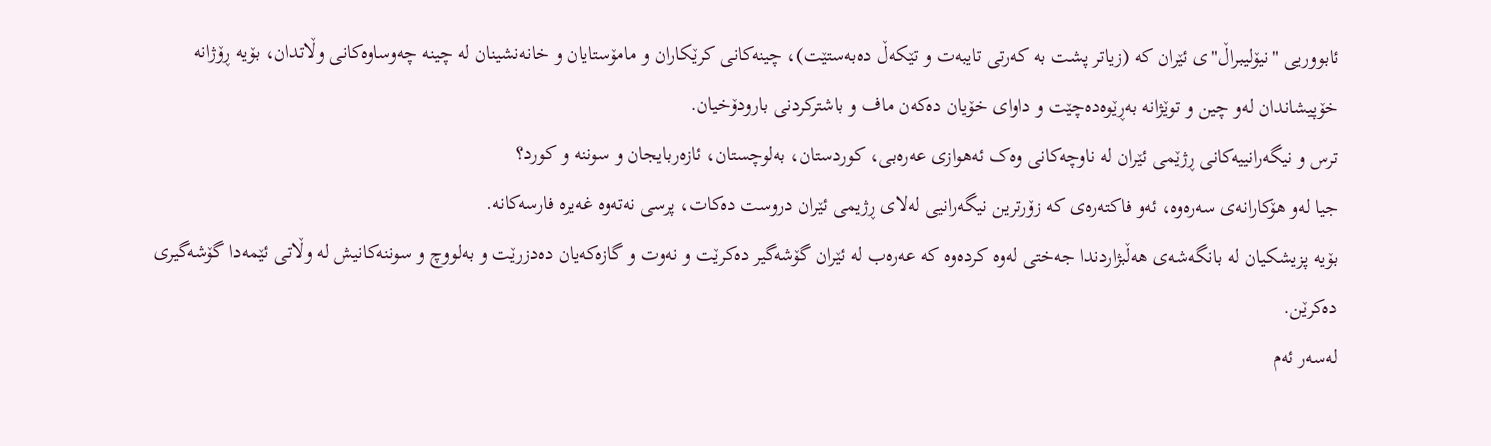ئابووریی "نیۆلیبراڵ"ی ئێران كە (زیاتر پشت بە کەرتی تایبەت و تێکەڵ دەبەستێت)، چینەكانی کرێکاران و مامۆستایان و خانەنشینان لە چینە چەوساوەکانی وڵاتدان، بۆیە ڕۆژانە خۆپیشاندان لەو چین و توێژانە بەڕێوەدەچێت و داوای خۆیان دەکەن ماف و باشترکردنی بارودۆخیان.
ترس و نیگەرانییەكانی ڕژێمی ئێران لە ناوچەکانی وەک ئەهوازی عەرەبی، کوردستان، بەلوچستان، ئازەربایجان و سوننە و کورد؟
جیا لەو هۆكارانەی سەرەوە، ئەو فاکتەرەی کە زۆرترین نیگەرانیی لەلای ڕژیمی ئێران دروست دەکات، پرسی نەتەوە غەیرە فارسەکانە.
بۆیە پزیشکیان لە بانگەشەی هەڵبژاردندا جەختی لەوە کردەوە کە عەرەب لە ئێران گۆشەگیر دەکرێت و نەوت و گازەکەیان دەدزرێت و بەلووچ و سوننەکانیش لە وڵاتی ئێمەدا گۆشەگیری دەکرێن.
لەسەر ئەم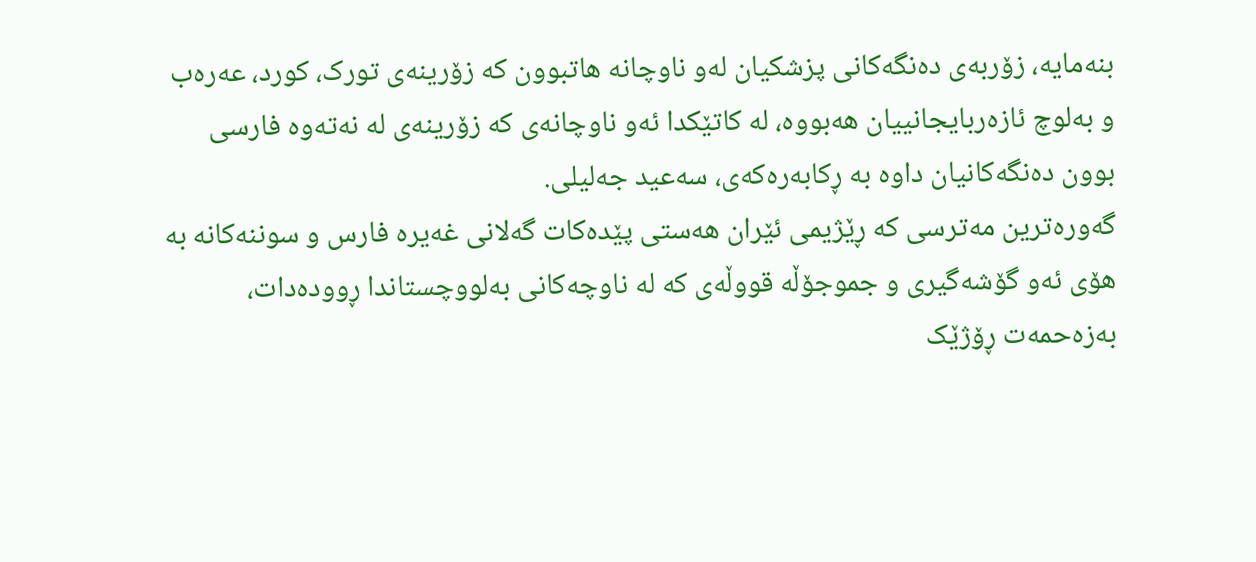بنەمایە، زۆربەی دەنگەکانی پزشکیان لەو ناوچانە هاتبوون کە زۆرینەی تورک، کورد، عەرەب و بەلوچ ئازەربایجانییان هەبووە، لە کاتێکدا ئەو ناوچانەی كە زۆرینەی لە نەتەوە فارسی بوون دەنگەکانیان داوە بە ڕکابەرەکەی، سەعید جەلیلی.
گەورەترین مەترسی کە ڕێژیمی ئێران هەستی پێدەکات گەلانی غەیرە فارس و سوننەكانە بە هۆی ئەو گۆشەگیری و جموجۆڵە قووڵەی کە لە ناوچەکانی بەلووچستاندا ڕوودەدات، بەزەحمەت ڕۆژێک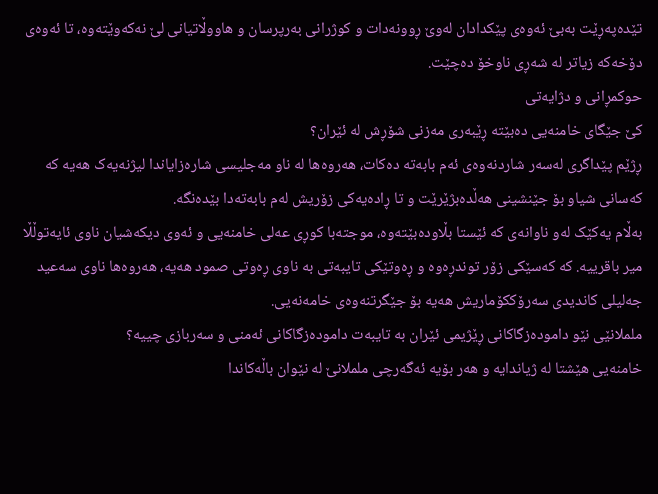تێدەپەڕێت بەبێ ئەوەی پێکدادان لەوێ ڕوونەدات و کوژرانی بەرپرسان و هاووڵاتیانی لێ نەكەوێتەوە، تا ئەوەی دۆخەكە زیاتر لە شەڕی ناوخۆ دەچێت.
حوکمڕانی و دژایەتی
کێ جێگای خامنەیی دەبێتە ڕێبەری مەزنی شۆڕش لە ئێران؟
ڕژێم پێداگری لەسەر شاردنەوەی ئەم بابەتە دەکات، هەروەها لە ناو مەجلیسی شارەزایاندا لیژنەیەک هەیە کە کەسانی شیاو بۆ جێنشینی هەڵدەبژێرێت و تا ڕادەیەکی زۆریش لەم بابەتەدا بێدەنگە.
بەڵام یەکێک لەو ناوانەی کە ئێستا بڵاودەبێتەوە، موجتەبا کوڕی عەلی خامنەیی و ئەوی دیکەشیان ناوی ئایەتوڵڵا میر باقرییە. كە كەسێكی زۆر توندڕەوە و ڕەوتێكی تایبەتی بە ناوی ڕەوتی صمود هەیە، هەروەها ناوی سەعید جەلیلی كاندیدی سەرۆككۆماریش هەیە بۆ جێگرتنەوەی خامەنەیی.
ململانێی نێو دامودەزگاکانی ڕێژیمی ئێران بە تایبەت دامودەزگاکانی ئەمنی و سەربازی چییە؟
خامنەیی هێشتا لە ژیاندایە و هەر بۆیە ئەگەرچی ململانێ لە نێوان باڵەکاندا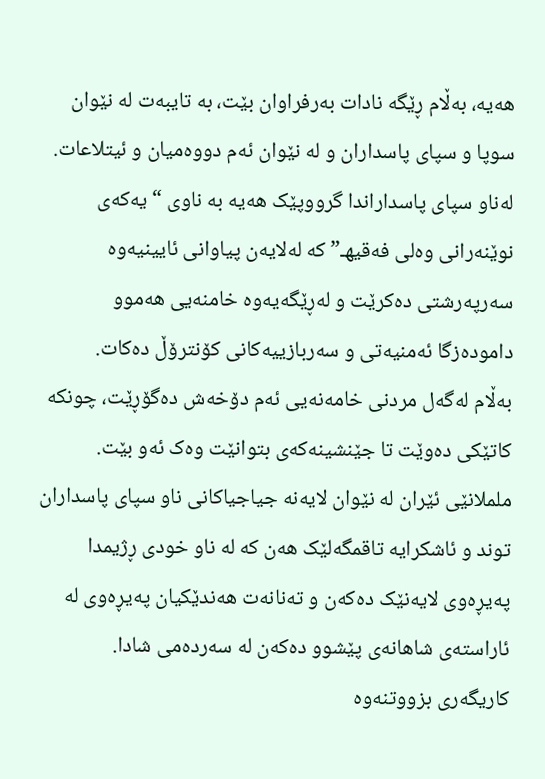هەیە، بەڵام ڕێگە نادات بەرفراوان بێت، بە تایبەت لە نێوان سوپا و سپای پاسداران و لە نێوان ئەم دووەمیان و ئیتلاعات.
لەناو سپای پاسداراندا گرووپێک هەیە بە ناوی “یەكەی نوێنەرانی وەلی فەقیهـ” کە لەلایەن پیاوانی ئایینیەوە سەرپەرشتی دەکرێت و لەڕێگەیەوە خامنەیی هەموو دامودەزگا ئەمنیەتی و سەربازییەکانی کۆنترۆڵ دەکات.
بەڵام لەگەل مردنی خامەنەیی ئەم دۆخەش دەگۆڕێت، چونکە کاتێکی دەوێت تا جێنشینەکەی بتوانێت وەک ئەو بێت.
ململانێی ئێران لە نێوان لایەنە جیاجیاکانی ناو سپای پاسداران توند و ئاشكرایە تاقمگەلێک هەن کە لە ناو خودی ڕژیمدا پەیڕەوی لایەنێک دەکەن و تەنانەت هەندێکیان پەیڕەوی لە ئاراستەی شاهانەی پێشوو دەکەن لە سەردەمی شادا.
کاریگەری بزووتنەوە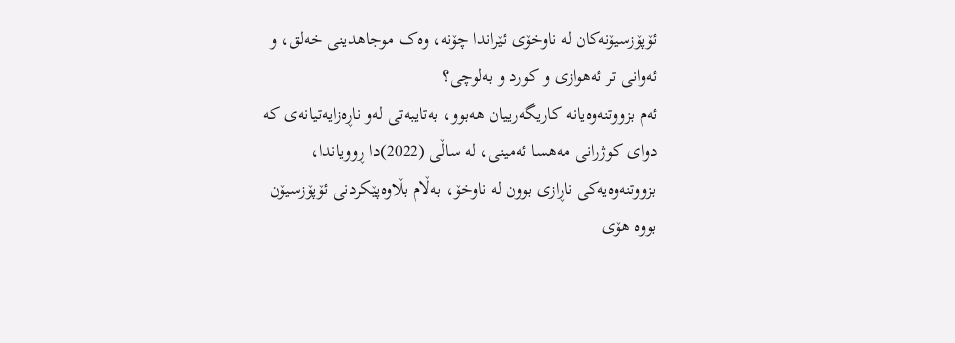ئۆپۆزسیۆنەکان لە ناوخۆی ئێراندا چۆنە، وەک موجاهدینی خەلق، و ئەوانی تر ئەهوازی و کورد و بەلوچی؟
ئەم بزووتنەوەیانە کاریگەرییان هەبوو، بەتایبەتی لەو ناڕەزایەتیانەی کە دوای کوژرانی مەهسا ئەمینی، لە ساڵی (2022)دا ڕوویاندا، بزووتنەوەیەکی ناڕازی بوون لە ناوخۆ، بەڵام بڵاوەپێکردنی ئۆپۆزسیۆن بووە هۆی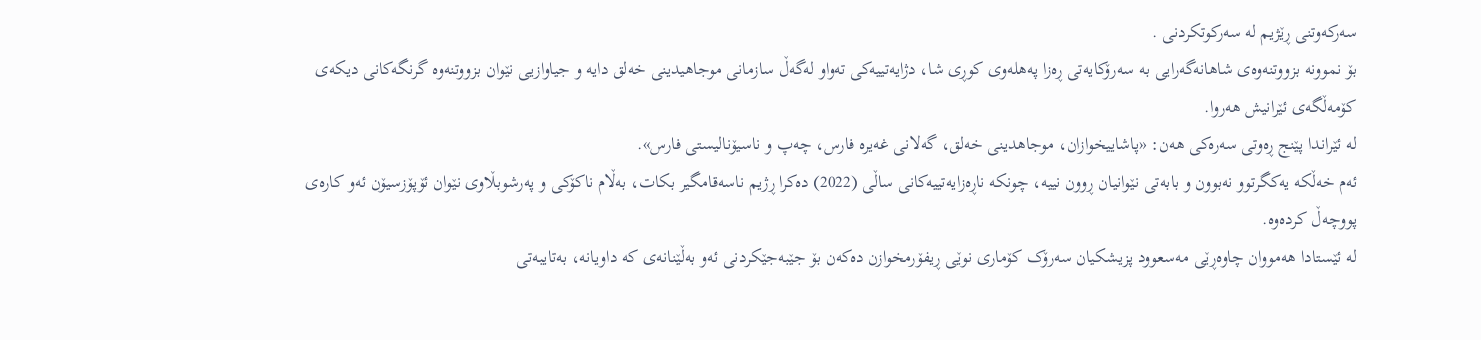سەرکەوتنی ڕێژیم لە سەرکوتکردنی .
بۆ نموونە بزووتنەوەی شاهانەگەرایی بە سەرۆکایەتی ڕەزا پەهلەوی کوڕی شا، دژایەتییەکی تەواو لەگەڵ سازمانی موجاهیدینی خەلق دایە و جیاوازیی نێوان بزووتنەوە گرنگەکانی دیکەی کۆمەڵگەی ئێرانیش هەروا.
لە ئێراندا پێنج ڕەوتی سەرەکی هەن: «پاشاییخوازان، موجاهدینی خەلق، گەلانی غەیرە فارس، چەپ و ناسیۆنالیستی فارس».
ئەم خەڵکە یەکگرتوو نەبوون و بابەتی نێوانیان ڕوون نییە، چونکە ناڕەزایەتییەکانی ساڵی (2022) دەکرا ڕژیم ناسەقامگیر بکات، بەڵام ناکۆکی و پەرشوبڵاوی نێوان ئۆپۆزسیۆن ئەو کارەی پووچەڵ کردەوە.
لە ئێستادا هەمووان چاوەڕێی مەسعوود پزیشکیان سەرۆک کۆماری نوێی ڕیفۆرمخوازن دەكەن بۆ جێبەجێکردنی ئەو بەڵێنانەی کە داویانە، بەتایبەتی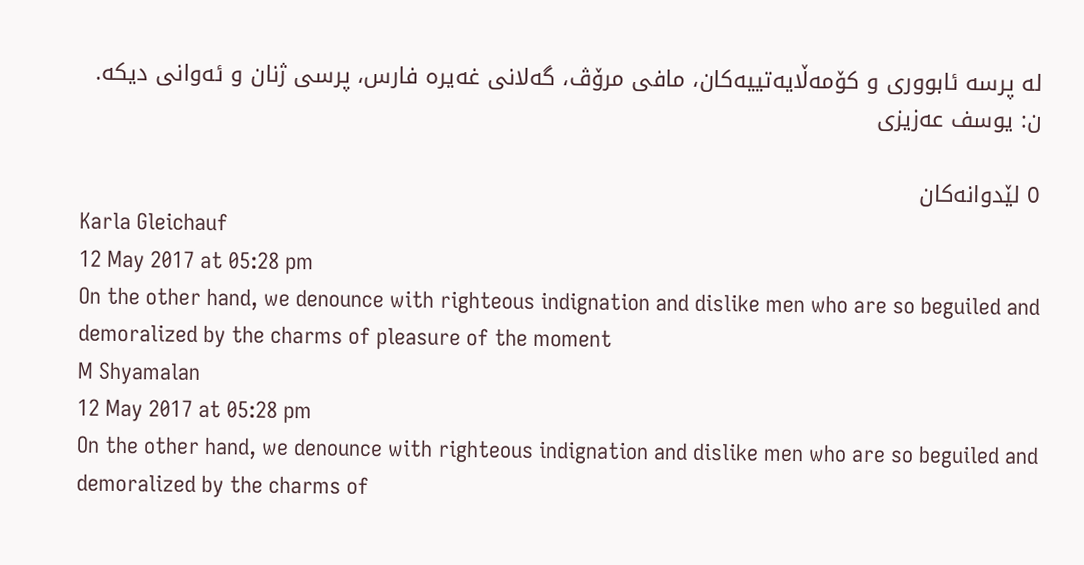لە پرسە ئابووری و کۆمەڵایەتییەکان، مافی مرۆڤ، گەلانی غەیرە فارس، پرسی ژنان و ئەوانی دیکە.
ن: یوسف عەزیزی

0 لێدوانەکان
Karla Gleichauf
12 May 2017 at 05:28 pm
On the other hand, we denounce with righteous indignation and dislike men who are so beguiled and demoralized by the charms of pleasure of the moment
M Shyamalan
12 May 2017 at 05:28 pm
On the other hand, we denounce with righteous indignation and dislike men who are so beguiled and demoralized by the charms of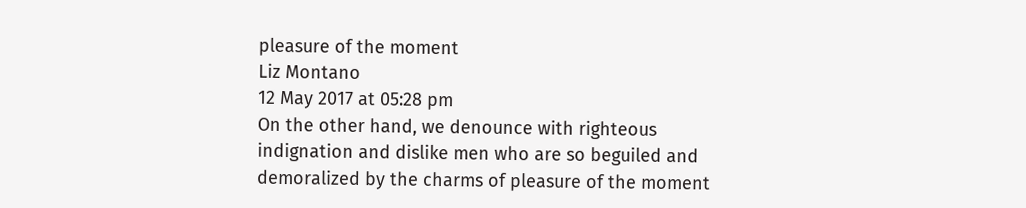pleasure of the moment
Liz Montano
12 May 2017 at 05:28 pm
On the other hand, we denounce with righteous indignation and dislike men who are so beguiled and demoralized by the charms of pleasure of the moment